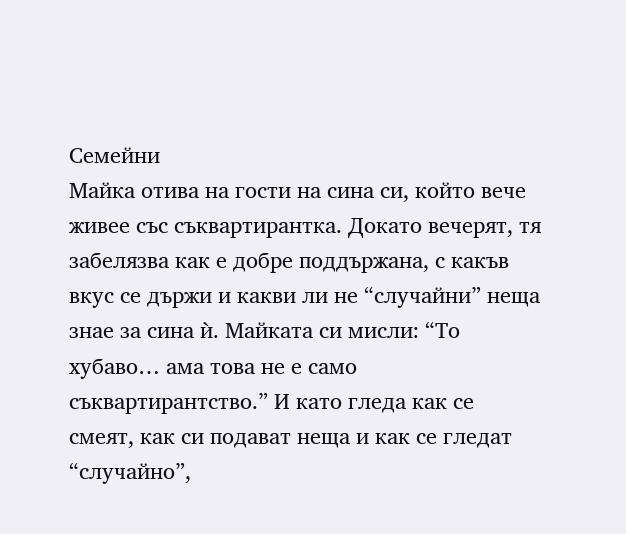Семейни
Майка отива на гости на сина си, който вече живее със съквартирантка. Докато вечерят, тя забелязва как е добре поддържана, с какъв вкус се държи и какви ли не “случайни” неща знае за сина ѝ. Майката си мисли: “То хубаво… ама това не е само съквартирантство.” И като гледа как се смеят, как си подават неща и как се гледат “случайно”,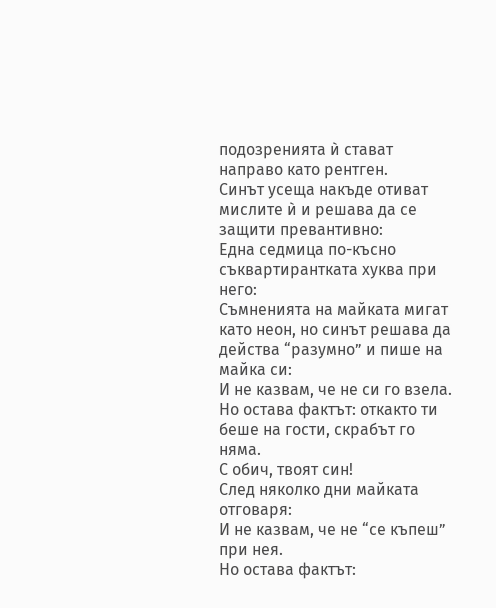подозренията ѝ стават направо като рентген.
Синът усеща накъде отиват мислите ѝ и решава да се защити превантивно:
Една седмица по-късно съквартирантката хуква при него:
Съмненията на майката мигат като неон, но синът решава да действа “разумно” и пише на майка си:
И не казвам, че не си го взела.
Но остава фактът: откакто ти беше на гости, скрабът го няма.
С обич, твоят син!
След няколко дни майката отговаря:
И не казвам, че не “се къпеш” при нея.
Но остава фактът: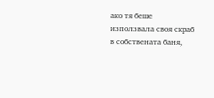ако тя беше използвала своя скраб в собствената баня,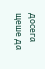досега щеше да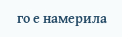го е намерила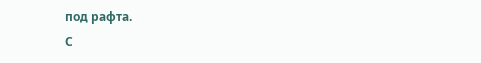под рафта.
С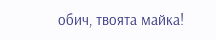обич, твоята майка!